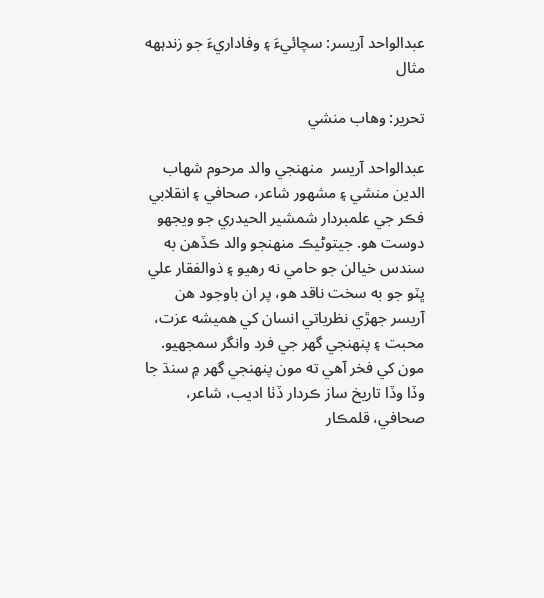عبدالواحد آريسر: سچائيءَ ۽ وفاداريءَ جو زندہهه مثال

تحرير: وهاب منشي

عبدالواحد آريسر  منهنجي والد مرحوم شهاب الدين منشي ۽ مشهور شاعر، صحافي ۽ انقلابي فڪر جي علمبردار شمشير الحيدري جو ويجهو دوست هو. جيتوڻيڪ منهنجو والد ڪڏهن به سندس خيالن جو حامي نه رهيو ۽ ذوالفقار علي ڀٽو جو به سخت ناقد هو، پر ان باوجود هن آريسر جهڙي نظرياتي انسان کي هميشه عزت، محبت ۽ پنهنجي گهر جي فرد وانگر سمجهيو. مون کي فخر آهي ته مون پنهنجي گهر ۾ سنڌ جا وڏا وڏا تاريخ ساز ڪردار ڏٺا اديب، شاعر، صحافي، قلمڪار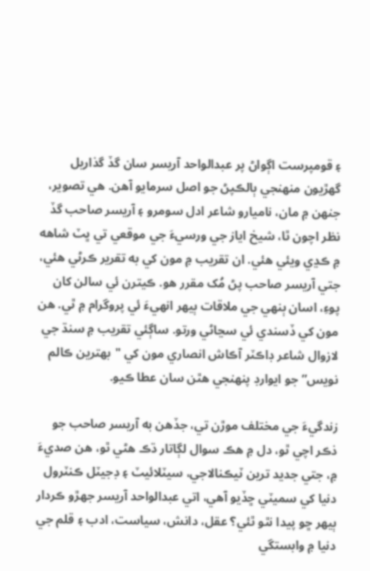۽ قومپرست اڳواڻ پر عبدالواحد آريسر سان گڏ گذاريل گهڙيون منهنجي ٻالڪپڻ جو اصل سرمايو آهن. هي تصوير، جنهن ۾ مان، ناميارو شاعر ادل سومرو ۽ آريسر صاحب گڏ نظر اچون ٿا، شيخ اياز جي ورسيءَ جي موقعي تي ڀٽ شاهه ۾ ڪڍي ويئي هئي. ان تقريب ۾ مون کي به تقرير ڪرڻي هئي، جتي آريسر صاحب پڻ مُک مقرر هو. ڪيترن ئي سالن کان پوءِ، اسان ٻنهي جي ملاقات ٻيهر انهيءَ ئي پروگرام ۾ ٿي. هن مون کي ڏسندي ئي سڃاڻي ورتو. ساڳئي تقريب ۾ سنڌ جي لازوال شاعر ڊاڪٽر آڪاش انصاري مون کي "بهترين ڪالم نويس” جو ايوارڊ پنهنجي هٿن سان عطا ڪيو.

زندگيءَ جي مختلف موڙن تي، جڏهن به آريسر صاحب جو ذڪر اچي ٿو، دل ۾ هڪ سوال لڳاتار ڌڪ هڻي ٿو، هن صديءَ ۾، جتي جديد ترين ٽيڪنالاجي، سيٽلائيٽ ۽ ڊجيٽل ڪنٽرول دنيا کي سميٽي ڇڏيو آهي، اتي عبدالواحد آريسر جهڙو ڪردار ٻيهر ڇو پيدا نٿو ٿئي؟ عقل، دانش، سياست، ادب ۽ قلم جي دنيا ۾ وابستگي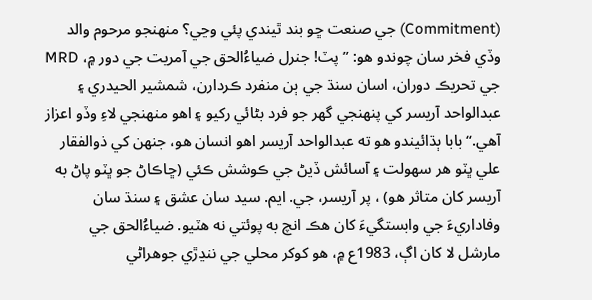(Commitment) جي صنعت ڇو بند ٿيندي پئي وڃي؟ منهنجو مرحوم والد وڏي فخر سان چوندو هو: ”پٽ! جنرل ضياءُالحق جي آمريت جي دور ۾، MRD جي تحريڪ دوران، اسان سنڌ جي ٻن منفرد ڪردارن، شمشير الحيدري ۽ عبدالواحد آريسر کي پنهنجي گهر جو فرد بڻائي رکيو ۽ اهو منهنجي لاءِ وڏو اعزاز آهي.“ بابا ٻڌائيندو هو ته عبدالواحد آريسر اهو انسان هو، جنهن کي ذوالفقار علي ڀٽو هر سهولت ۽ آسائش ڏيڻ جي ڪوشش ڪئي (ڇاڪاڻ جو ڀٽو پاڻ به آريسر کان متاثر هو) ، پر آريسر، جي. ايم. سيد سان عشق ۽ سنڌ سان وفاداريءَ جي وابستگيءَ کان هڪ انچ به پوئتي نه هٽيو. ضياءُالحق جي مارشل لا کان اڳ، 1983ع ۾، هو کوکر محلي جي ننڍڙي جوهراڻي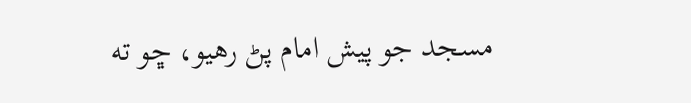مسجد جو پيش امام پڻ رهيو، ڇو ته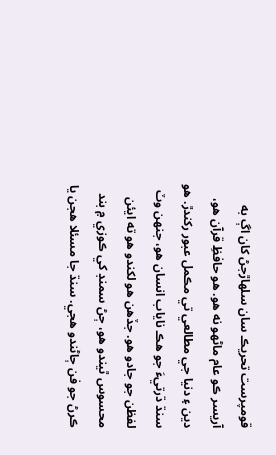قومپرست تحريڪ سان سلهاڙجڻ کان اڳ به آريسر ڪو عام ماڻهو نه هو. هو حافظِ قرآن هو، دين ۽ دنيا جي مطالعي تي مڪمل عبور رکندڙ. هو سنڌ ڌرتيءَ جو هڪ ناياب انسان هو، جنهن وٽ لفظن جو جادو هو. جڏهن هو لکندو هو ته ايئن محسوس ٿيندو هو، ڄڻ سمنڊ کي ڪوزي ۾ بند ڪرڻ جو فن ڄاڻندو هجي. سنڌ جا مسئلا هجن يا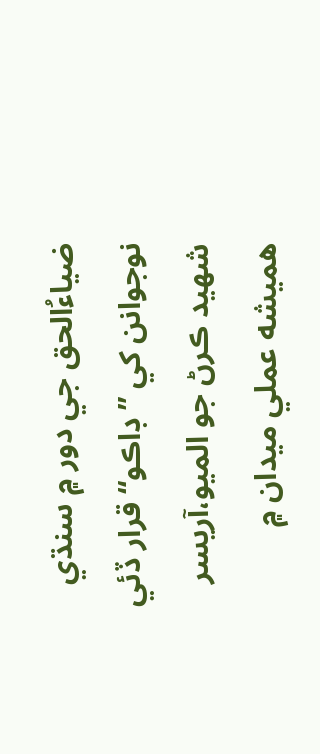ضياءُالحق جي دور ۾ سنڌي نوجوانن کي ”ڊاڪو“ قرار ڏئي شهيد ڪرڻ جو الميو،آريسر هميشه عملي ميدان ۾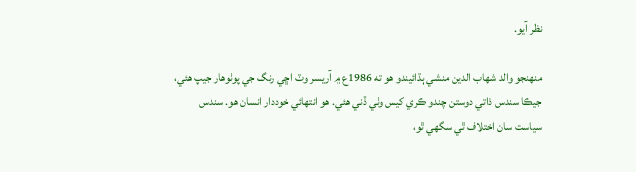نظر آيو.

منهنجو والد شهاب الدين منشي ٻڌائيندو هو ته 1986ع ۾ آريسر وٽ اڇي رنگ جي پوٺوهار جيپ هئي، جيڪا سندس ذاتي دوستن چندو ڪري کيس وٺي ڏني هئي. هو انتهائي خوددار انسان هو. سندس سياست سان اختلاف ٿي سگهي ٿو،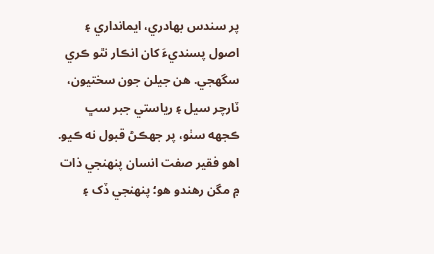پر سندس بهادري، ايمانداري ۽ اصول پسنديءَ کان انڪار نٿو ڪري سگهجي. هن جيلن جون سختيون، ٽارچر سيل ۽ رياستي جبر سڀ ڪجهه سٺو، پر جهڪڻ قبول نه ڪيو. اهو فقير صفت انسان پنهنجي ذات ۾ مگن رهندو هو؛ پنهنجي ڏک ۽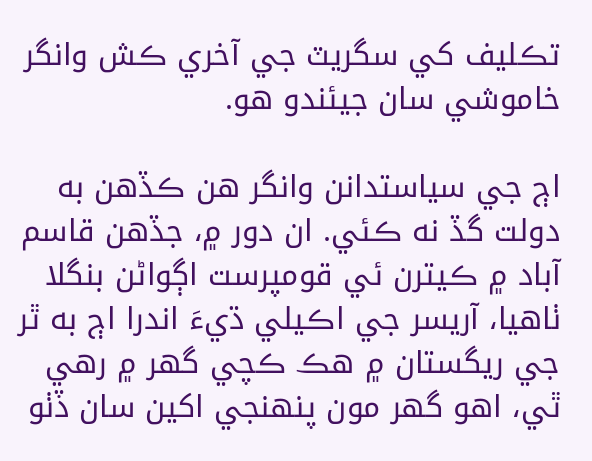تڪليف کي سگريٽ جي آخري ڪش وانگر خاموشي سان جيئندو هو.

اڄ جي سياستدانن وانگر هن ڪڏهن به دولت گڏ نه ڪئي. ان دور ۾، جڏهن قاسم آباد ۾ ڪيترن ئي قومپرست اڳواڻن بنگلا ٺاهيا، آريسر جي اڪيلي ڌيءَ اندرا اڄ به ٿر جي ريگستان ۾ هڪ ڪچي گهر ۾ رهي ٿي، اهو گهر مون پنهنجي اکين سان ڏٺو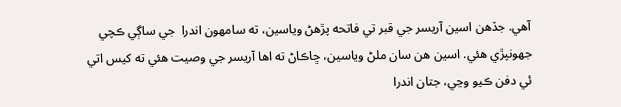آهي. جڏهن اسين آريسر جي قبر تي فاتحه پڙهڻ وياسين، ته سامهون اندرا  جي ساڳي ڪچي جهونپڙي هئي. اسين هن سان ملڻ وياسين، ڇاڪاڻ ته اها آريسر جي وصيت هئي ته کيس اتي ئي دفن ڪيو وڃي، جتان اندرا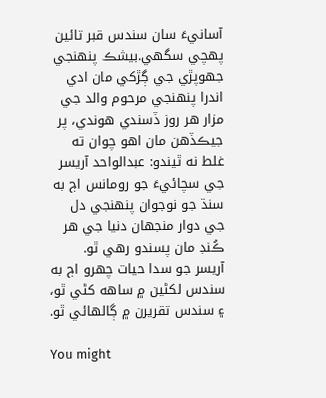آسانيءَ سان سندس قبر تائين پهچي سگهي.بيشڪ پنهنجي جهوپڙي جي ڳڙکي مان ادي اندرا پنهنجي مرحوم والد جي مزار ھر روز ڏسندي هوندي، پر جيڪڏهن مان اهو چوان ته غلط نه ٿيندو: عبدالواحد آريسر جي سچائيءَ جو رومانس اڄ به سنڌ جو نوجوان پنهنجي دل جي دوار منجهان دنيا جي هر ڪُنڊ مان پسندو رهي ٿو.  آريسر جو سدا حيات چهرو اڄ به سندس لکڻين ۾ ساهه کڻي ٿو، ۽ سندس تقريرن ۾ ڳالهائي ٿو.

You might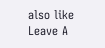also like
Leave A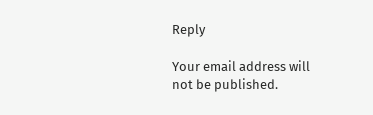Reply

Your email address will not be published.